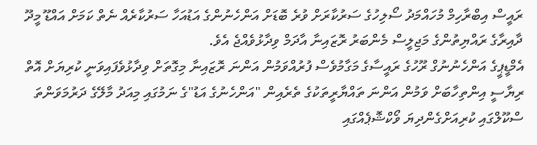ރައީސް އިބްރާހިމް މުހައްމަދު ސޯލިހުގެ ސަރުކާރަށް ވުރެ ބޮޑަށް އަންހެނުންގެ އަޑުއަހާ ސަރުކާރެއް ނެތް ކަމަށް އައްޑޫ މީދޫ ދާއިރާގެ ރައްޔިތުންގެ މަޖިލީސް މެންބަރު ރޮޒައިނާ އާދަމް ވިދާޅުވެއްޖެ އެވެ.
އެމްޑީޕީގެ އަންހެނުނުގް ރޫހުގެ ރައީސާގެ މަގާމުވެސް ފުރުއްވަމުން އަންނަ ރޮޒައިނާ މިގޮތަށް ވިދާޅުވެފައިވަނީ ކުރިޔަށް އޮތް ރިޔާސީ އިންތިހާބަށް ވަމުން އަންނަ ތައްޔާރީތަކުގެ ތެރެއިން "އަންހެނުގެ އަޑު"ގެ ނަމުގައި މިއަދު މާލޭގެ ދަރުމަވަންތަ ސްކޫލްގައި ކުރިއަށްގެންދިޔަ ވޯކްޝޮޕެއްގައި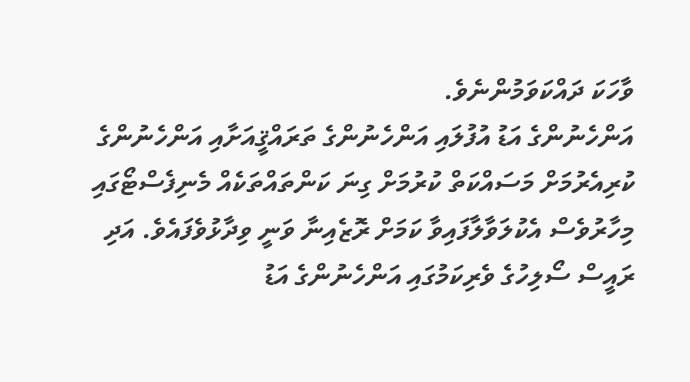ވާހަކަ ދައްކަވަމުންނެވެ.
އަންހެނުންގެ އަޑު އުފުލައި އަންހެނުންގެ ތަރައްޤީއަށާއި އަންހެނުންގެ ކުރިއެރުމަށް މަސައްކަތް ކުރުމަށް ގިނަ ކަންތައްތަކެއް މެނިފެސްޓޯގައި މިހާރުވެސް އެކުލަވާލާފައިވާ ކަމަށް ރޮޒެއިނާ ވަނީ ވިދާޅުވެފައެވެ. އަދި ރައީސް ސޯލިހުގެ ވެރިކަމުގައި އަންހެނުންގެ އަޑު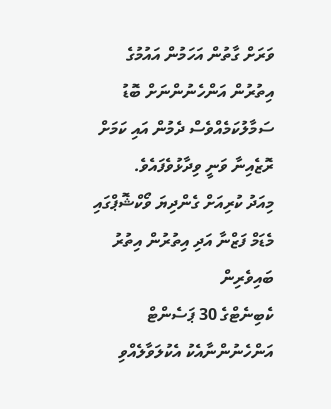ވަރަށް ގާތުން އަހަމުން އައުމުގެ އިތުރުން އަންހެނުންނަށް ބޮޑު ސަމާލުކަމެއްވެސް ދެމުން އައި ކަމަށް ރޮޒެއިނާ ވަނީ ވިދާޅުވެފައެވެ.
މިއަދު ކުރިއަށް ގެންދިޔަ ވޯކްޝޮޕްގައި މެޑަމް ފަޒްނާ އަދި އިތުރުން އިތުރު ބައިވެރިން
ކެބިނެޓްގެ 30 ޕަސެންޓް އަންހެނުންނާއެކު އެކުލަވާލެއްވި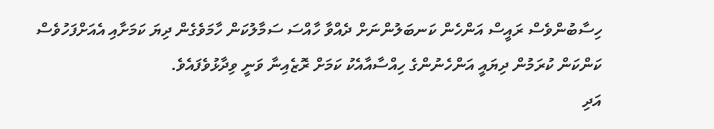ހިސާބުންވެސް ރައީސް އަންހެން ކަނބަލުންނަށް ދެއްވާ ހާއްސަ ސަމާލުކަން ހާމަވެގެން ދިޔަ ކަމަށާއި އެއަށްފަހުވެސް ކަންކަން ކުރަމުން ދިޔައީ އަންހެނުންގެ ހިއްސާއާއެކު ކަމަށް ރޮޒެއިނާ ވަނީ ވިދާޅުވެފައެވެ.
އަދި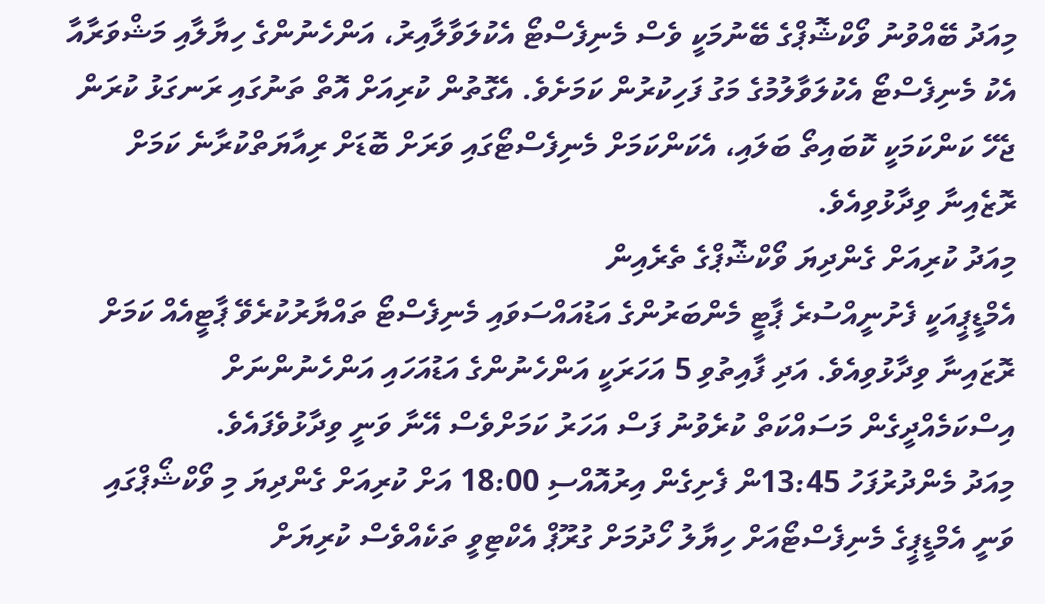މިއަދު ބޭއްވުނު ވޯކްޝޮޕްގެ ބޭނުމަކީ ވެސް މެނިފެސްޓޯ އެކުލަވާލާއިރު، އަންހެނުންގެ ހިޔާލާއި މަޝްވަރާއާ އެކު މެނިފެސްޓޯ އެކުލަވާލުމުގެ މަގު ފަހިކުރުން ކަމަށެވެ. އެގޮތުން ކުރިއަށް އޮތް ތަނުގައި ރަނގަޅު ކުރަން ޖެހޭ ކަންކަމަކީ ކޮބައިތޯ ބަލައި، އެކަންކަމަށް މެނިފެސްޓޯގައި ވަރަށް ބޮޑަށް ރިއާޔަތްކުރާނެ ކަމަށް ރޮޒެއިނާ ވިދާޅުވިއެވެ.
މިއަދު ކުރިއަށް ގެންދިޔަ ވޯކްޝޮޕްގެ ތެރެއިން
އެމްޑީޕީއަކީ ފެށުނީއްސުރެ ޕާޓީ މެންބަރުންގެ އަޑުއައްސަވައި މެނިފެސްޓޯ ތައްޔާރުކުރެވޭ ޕާޓީއެއް ކަމަށް ރޮޒައިނާ ވިދާޅުވިއެވެ. އަދި ފާއިތުވި 5 އަހަރަކީ އަންހެނުންގެ އަޑުއަހައި އަންހެނުންނަށް އިސްކަމެއްދީގެން މަސައްކަތް ކުރެވުނު ފަސް އަހަރު ކަމަށްވެސް އޭނާ ވަނީ ވިދާޅުވެފައެވެ.
މިއަދު މެންދުރުފަހު 13:45ން ފެށިގެން އިރުއޮއްސި 18:00 އަށް ކުރިއަށް ގެންދިޔަ މި ވޯކްޝޯޕްގައި ވަނީ އެމްޑީޕީގެ މެނިފެސްޓޯއަށް ހިޔާލު ހޯދުމަށް ގުރޫޕް އެކްޓިވީ ތަކެއްވެސް ކުރިޔަށް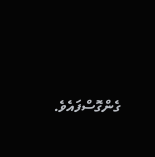ގެންގޮސްފައެވެ.